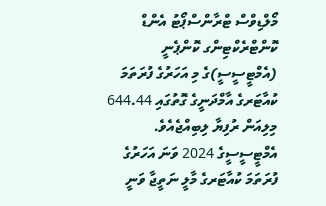މޯލްޑިވްސް ޓްރާންސްޕޯޓު އެންޑް ކޮންޓްރެކްޓިންގ ކޮންޕެނީ (އެމްޓީސީސީ)ގެ މި އަހަރުގެ ފުރަތަމަ ކުއާޓަރގެ އާމްދަނީގެ ގޮތުގައި 644.44 މިލިއަން ރުފިޔާ ލިބިއްޖެއެވެ.
އެމްޓީސީސީގެ 2024 ވަނަ އަހަރުގެ ފުރަތަމަ ކުއާޓަރގެ މާލީ ނަތީޖާ ވަނީ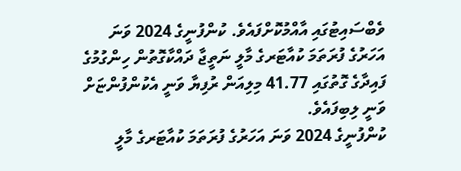ވެބްސައިޓުގައި އާއްމުކޮށްފައެވެ. ކުންފުނީގެ 2024 ވަނަ އަހަރުގެ ފުރަތަމަ ކުއާޓަރގެ މާލީ ނަތީޖާ ދައްކާގޮތުން ހިންގުމުގެ ފައިދާގެ ގޮތުގައި 41.77 މިލިއަން ރުފިޔާ ވަނީ އެކުންފުންޏަށް ވަނީ ލިބިފައެވެ.
ކުންފުނީގެ 2024 ވަނަ އަހަރުގެ ފުރަތަމަ ކުއާޓަރގެ މާލީ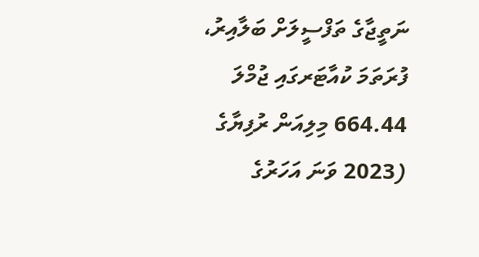ނަތީޖާގެ ތަފްސީލަށް ބަލާއިރު، ފުރަތަމަ ކުއާޓަރގައި ޖުމްލަ 664.44 މިލިއަން ރުފިޔާގެ (2023 ވަނަ އަހަރުގެ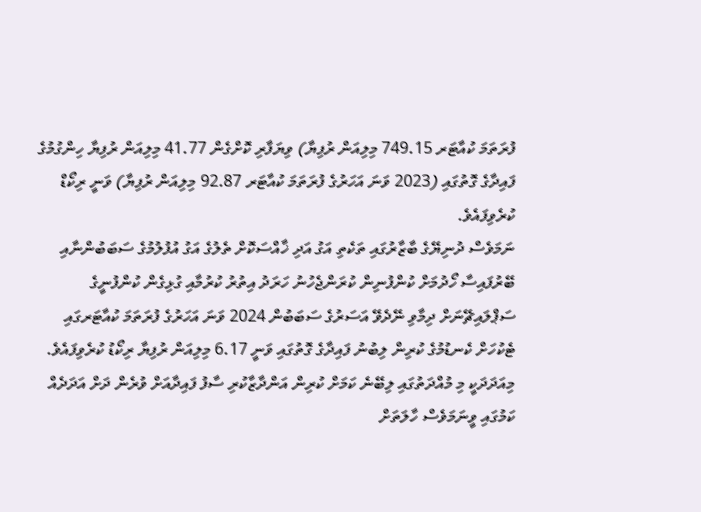ފުރަތަމަ ކުއާޓަރ 749.15 މިލިއަން ރުފިޔާ) ވިޔަފާރި ކޮށްގެން 41.77 މިލިއަން ރުފިޔާ ހިންގުމުގެ ފައިދާގެ ގޮތުގައި (2023 ވަނަ އަހަރުގެ ފުރަތަމަ ކުއާޓަރ 92.87 މިލިއަން ރުފިޔާ) ވަނީ ރިކޯޑް ކުރެވިފައެވެ.
ނަމަވެސް ދުނިޔޭގެ ބާޒާރުގައި ތަކެތި އަގު އަދި ޚާއްސަކޮށް ތެލުގެ އަގު އުފުލުމުގެ ސަބަބުންނާއި ބޭރުފައިސާ ހޯދުމަށް ކުންފުނިން ކުރަންޖެހުނު ހަރަދު އިތުރު ކުރުމާއި ގުޅިގެން ކުންފުނީގެ ސަޕްލައިޗޭނަށް ދިމާވި ނޭދެވޭ އަސަރުގެ ސަބަބުން 2024 ވަނަ އަހަރުގެ ފުރަތަމަ ކުއާޓަރގައި ޓެކުހަށް ކެނޑުމުގެ ކުރިން ލިބުނު ފައިދާގެ ގޮތުގައި ވަނީ 6.17 މިލިއަން ރުފިޔާ ރިކޯޑު ކުރެވިފައެވެ. މިއަދަދަކީ މި މުއްދަތުގައި ލިބޭނެ ކަމަށް ކުރިން އަންދާޒާކުރި ސާފު ފައިދާއަށް ވުރެން ދަށް އަދަދެއް ކަމުގައި ވީނަމަވެސް ހާލަތަށް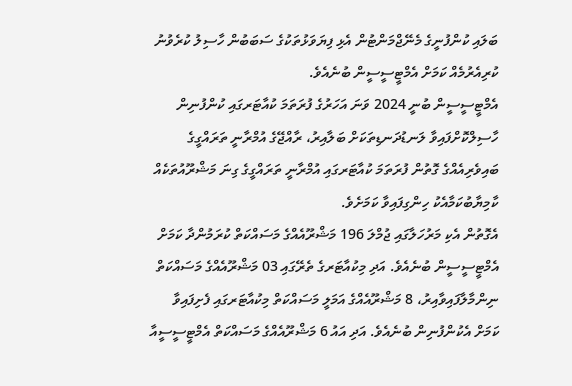ބަލައި ކުންފުނީގެ މެނޭޖްމަންޓުން އެޅި ފިޔަވަޅުތަކުގެ ސަބަބުން ހާސިލު ކުރެވުނު ކުރިއެރުމެއް ކަމަށް އެމްޓީސީސީން ބުނެއެވެ.
އެމްޓީސީސީން ބުނީ 2024 ވަނަ އަހަރުގެ ފުރަތަމަ ކުއާޓަރގައި ކުންފުނިން ހާސިލްކޮށްފައިވާ ލަނޑުދަނޑިތަކަށް ބަލާއިރު، ރާއްޖޭގެ އުމްރާނީ ތަރައްގީގެ ބައިވެރިއެއްގެ ގޮތުން ފުރަތަމަ ކުއާޓަރގައި އުމްރާނީ ތަރައްގީގެ ގިނަ މަޝްރޫއުތަކެއް ކާމިޔާބުކަމާއެކު ހިންގިފައިވާ ކަމަށެވެ.
އެގޮތުން އެކި މަރުހަލާގައި ޖުމްލަ 196 މަޝްރޫއެއްގެ މަސައްކަތް ކުރަމުންދާ ކަމަށް އެމްޓީސީސީން ބުނެއެވެ. އަދި މިކުއާޓަރގެ ތެރޭގައި 03 މަޝްރޫއެއްގެ މަސައްކަތް ނިންމާލާފައިވާއިރު، 8 މަޝްރޫއެއްގެ އަމަލީ މަސައްކަތް މިކުއާޓަރގައި ފެށިފައިވާ ކަމަށް އެކުންފުނިން ބުނެއެވެ. އަދި އައު 6 މަޝްރޫއެއްގެ މަސައްކަތް އެމްޓީސީސީއާ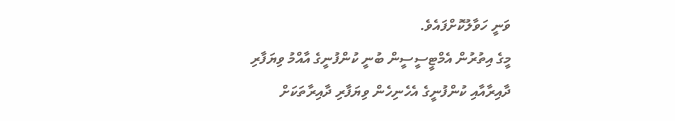ވަނީ ހަވާލުކޮށްފައެވެ.
މީގެ އިތުރުން އެމްޓީސީސީން ބުނީ ކުންފުނީގެ އާއްމު ވިޔަފާރި ދާއިރާއާއި ކުންފުނީގެ އެހެނިހެން ވިޔަފާރި ދާއިރާތަކަށް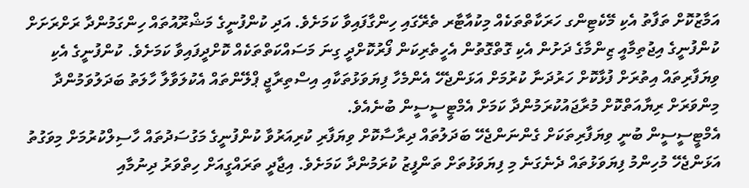އަމާޒުކޮށް ތަފާތު އެކި މޭކެޓިންގ ހަރަކާތްތަކެއް މިކުއާޓާރ ތެރޭގައި ހިންގާފައިވާ ކަމަށެވެ. އަދި ކުންފުނީގެ މަޝްރޫއުތައް ހިންގަމުންދާ ރަށްރަށަށް ކުންފުނީގެ އިޖުތިމާއީ ޒިންމާގެ ދަށުން އެކި ގޮތްގޮތުން އެހީތެރިކަން ފޯރުކޮށްދީ ގިނަ މަސައްކަތްތަކެއް ކޮށްދީފައިވާ ކަމަށެވެ. ކުންފުނީގެ އެކި ވިޔަފާރިތައް އިތުރަށް ފުޅާކޮށް ހަރުދަނާ ކުރުމަށް އަޅަންޖެހޭ އެންމެހާ ފިޔަވަޅުތަކާއި އިސްތިރާޖީ ޕްލޭންތައް އެކުލަވާލާ ހާލަތު ބަދަލުވަމުންދާ މިންވަރަށް ރިޔާއަތްކޮށް މުރާޖައުކުރަމުންދާ ކަމަށް އެމްޓީސީސީން ބުނެއެވެ.
އެމްޓީސީސީން ބުނީ ވިޔަފާރިތަކަށް ގެންނަންޖެހޭ ބަދަލުތައް ދިރާސާކޮށް ވިޔަފާރި ކުރިއަރުވާ ކުންފުނީގެ މަގުސަދުތައް ހާސިލްކުރުމަށް މިވަގުތު އަޅަންޖެހޭ މުހިންމު ފިޔަވަޅުތައް ދެނެގަނެ މި ފިޔަވަޅުތަށް ތަންފީޒު ކުރަމުންދާ ކަމަށެވެ. އިޖާދީ ތަރައްގީއަށް ހިތްވަރު ދިނުމާއި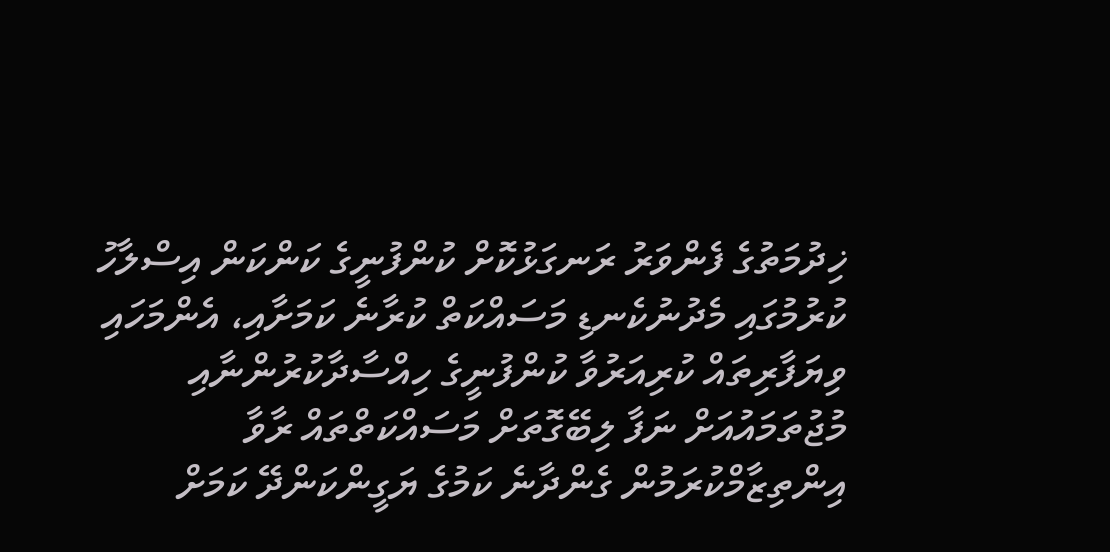ޚިދުމަތުގެ ފެންވަރު ރަނގަޅުކޮށް ކުންފުނީގެ ކަންކަން އިސްލާހު ކުރުމުގައި މެދުނުކެނޑި މަސައްކަތް ކުރާނެ ކަމަށާއި، އެންމަހައި ވިޔަފާރިތައް ކުރިއަރުވާ ކުންފުނީގެ ހިއްސާދާކުރުންނާއި މުޖުތަމައުއަށް ނަފާ ލިބޭގޮތަށް މަސައްކަތްތައް ރާވާ އިންތިޒާމްކުރަމުން ގެންދާނެ ކަމުގެ ޔަގީންކަންދޭ ކަމަށް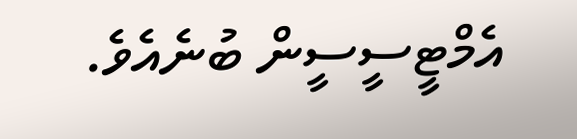އެމްޓީސީސީން ބުނެއެވެ.